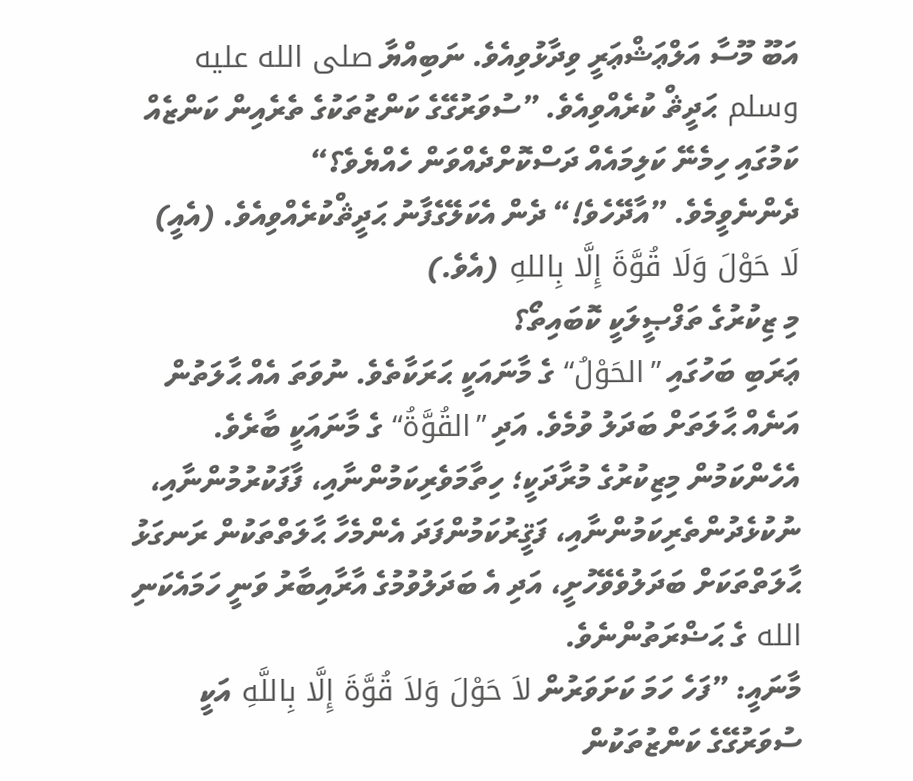އަބޫ މޫސާ އަލްޢަޝްޢަރީ ވިދާޅުވިއެވެ. ނަބިއްޔާ صلى الله عليه وسلم ޙަދީޘް ކުރެއްވިއެވެ. ”ސުވަރުގޭގެ ކަންޒުތަކުގެ ތެރެއިން ކަންޒެއް ކަމުގައި ހިމެނޭ ކަލިމައެއް ދަސްކޮށްދެއްވަން ހެއްޔެވެ؟“
ދެންނެވީމެވެ. ”އާދޭހެވެ!“ ދެން އެކަލޭގެފާނު ޙަދީޘްކުރެއްވިއެވެ. (އެއީ) لَا حَوْلَ وَلَا قُوَّةَ إِلَّا بِاللهِ (އެވެ.)
މި ޒިކުރުގެ ތަފްޞީލަކީ ކޮބައިތޯ؟
ޢަރަބި ބަހުގައި ”الحَوْلُ“ ގެ މާނައަކީ ޙަރަކާތެވެ. ނުވަތަ އެއް ޙާލަތުން އަނެއް ޙާލަތަށް ބަދަލު ވުމެވެ. އަދި ”القُوَّةُ“ ގެ މާނައަކީ ބާރެވެ.
އެހެންކަމުން މިޒިކުރުގެ މުރާދަކީ؛ ހިތާމަވެރިކަމުންނާއި، ފާފަކުރުމުންނާއި، ނުކުޅެދުންތެރިކަމުންނާއި، ފަޤީރުކަމުންފަދަ އެންމެހާ ޙާލަތްތަކުން ރަނގަޅު ޙާލަތްތަކަށް ބަދަލުވެވޭހުށީ، އަދި އެ ބަދަލުވުމުގެ އާރާއިބާރު ވަނީ ހަމައެކަނި الله ގެ ޙަޟްރަތުންނެވެ.
މާނައީ: ”ފަހެ ހަމަ ކަށަވަރުން لاَ حَوْلَ وَلاَ قُوَّةَ إِلَّا بِاللَّهِ އަކީ ސުވަރުގޭގެ ކަންޒުތަކުން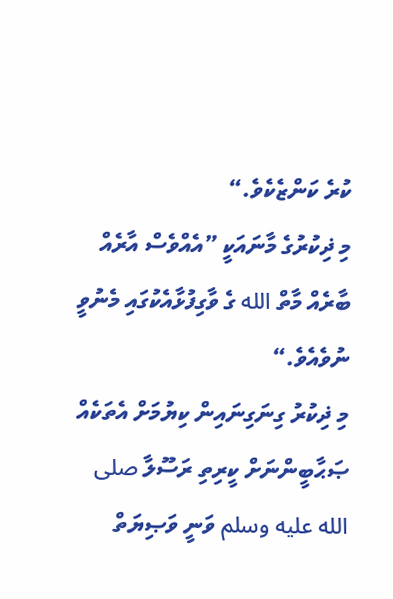ކުރެ ކަންޒެކެވެ.“
މި ޛިކުރުގެ މާނައަކީ ”އެއްވެސް އާރެއް ބާރެއް މާތް الله ގެ ވާގިފުޅާއެކުގައި މެނުވީ ނުވެއެވެ.“
މި ޛިކުރު ގިނަގިނައިން ކިޔުމަށް އެތަކެއް ޞަޙާބީންނަށް ކީރިތި ރަސޫލާ صلى الله عليه وسلم ވަނީ ވަޞިޔަތް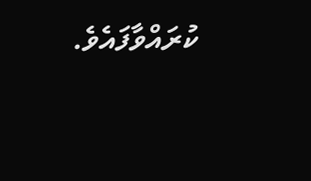ކުރައްވާފައެވެ.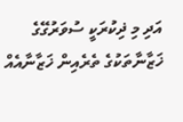އަދި މި ޛިކުރަކީ ސުވަރުގޭގެ ޚަޒާނާތަކުގެ ތެރެއިން ޚަޒާނާއެއް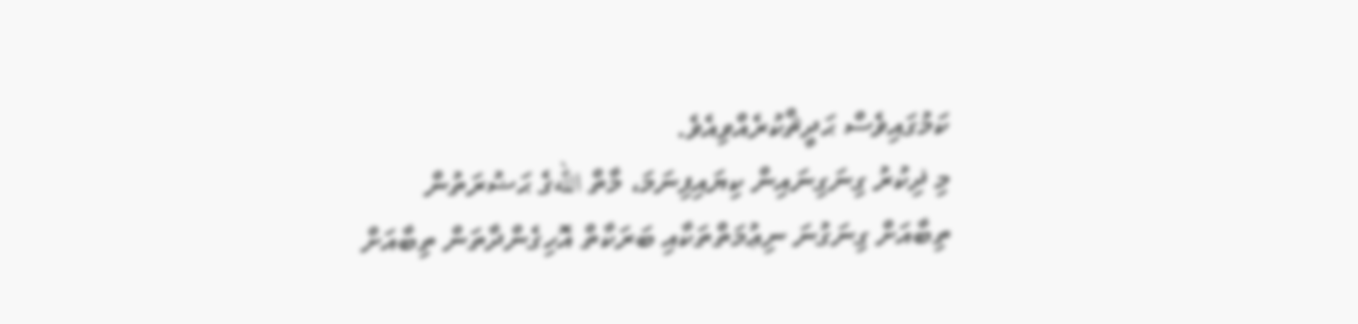ކަމުގައިވެސް ޙަދީޘްކުރެއްވިއެވެ.
މި ޛިކުރު ގިނަގިނައިން ކިޔައިފިނަމަ، މާތް اللهގެ ޙަޟުރަތުން ތިބާއަށް ގިނަގުނަ ނިޢުމަތްތަކާއި ބަރަކާތް އޮހިގެންދާތަން ތިބާއަށް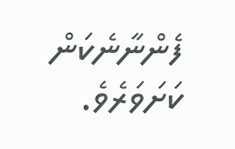ފެންނާނެކަން ކަށަވަރެވެ.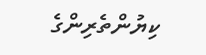ކިޔުންތެރިންގެ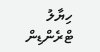ހިޔާލު
ޓްރެންޑިން